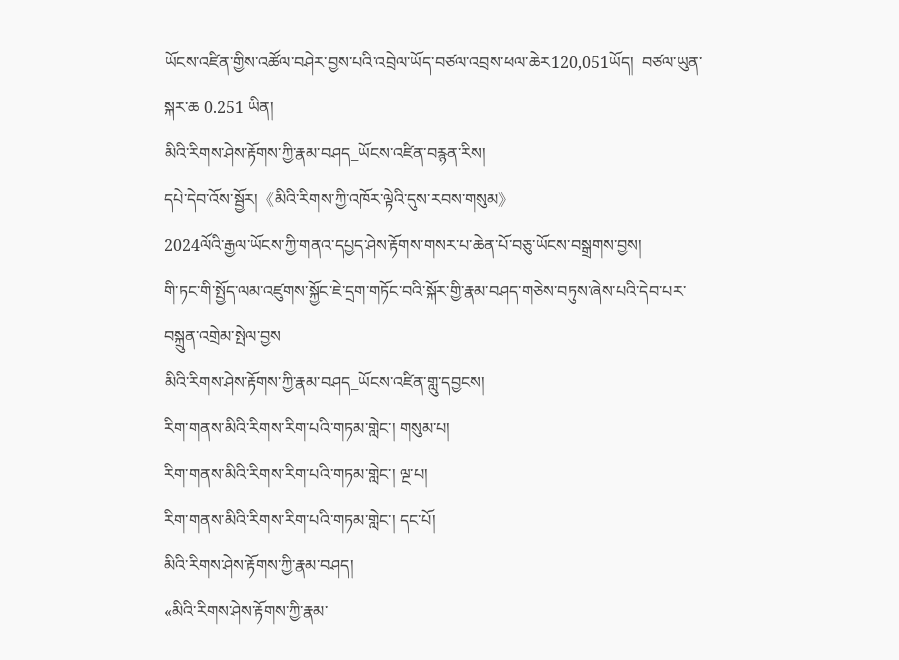ཡོངས་འཛིན་གྱིས་འཚོལ་བཤེར་བྱས་པའི་འབྲེལ་ཡོད་བཙལ་འབྲས་ཕལ་ཆེར120,051ཡོད།  བཙལ་ཡུན་སྐར་ཆ 0.251 ཡིན།
མིའི་རིགས་ཤེས་རྟོགས་ཀྱི་རྣམ་བཤད_ཡོངས་འཛིན་བརྙན་རིས།
དཔེ་དེབ་འོས་སྦྱོར།《མིའི་རིགས་ཀྱི་འཁོར་ལྟེའི་དུས་རབས་གསུམ》
2024ལོའི་རྒྱལ་ཡོངས་ཀྱི་གནའ་དཔྱད་ཤེས་རྟོགས་གསར་པ་ཆེན་པོ་བཅུ་ཡོངས་བསྒྲགས་བྱས།
གི་ཏང་གི་སྤྱོད་ལམ་འཛུགས་སྐྱོང་ཇེ་དྲག་གཏོང་བའི་སྐོར་གྱི་རྣམ་བཤད་གཅེས་བཏུས་ཞེས་པའི་དེབ་པར་བསྐྲུན་འགྲེམ་སྤེལ་བྱས
མིའི་རིགས་ཤེས་རྟོགས་ཀྱི་རྣམ་བཤད_ཡོངས་འཛིན་གླུ་དབྱངས།
རིག་གནས་མིའི་རིགས་རིག་པའི་གཏམ་གླེང་། གསུམ་པ།
རིག་གནས་མིའི་རིགས་རིག་པའི་གཏམ་གླེང་། ལྔ་པ།
རིག་གནས་མིའི་རིགས་རིག་པའི་གཏམ་གླེང་། དང་པོ།
མིའི་རིགས་ཤེས་རྟོགས་ཀྱི་རྣམ་བཤད།
«མིའི་རིགས་ཤེས་རྟོགས་ཀྱི་རྣམ་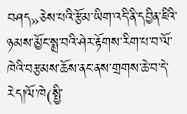བཤད»ཅེས་པའི་རྩོམ་ཡིག་འདི་ནི་དབྱིན་ཇིའི་ཉམས་མྱོང་སྨྲ་བའི་ཤེར་རྟོགས་རིག་པ་བ་ལོ་ཁེའི་བརྩམས་ཆོས་ནང་ནས་གྲགས་ཆེ་བ་དེ་རེད།ལོ་ཁེ(སྤྱི་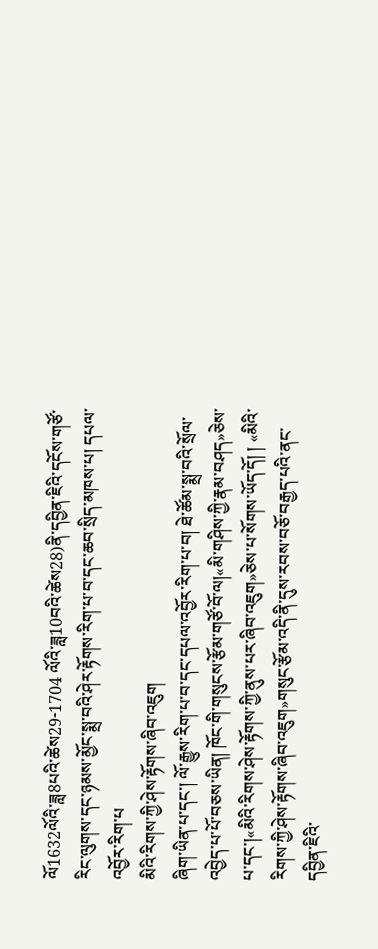ལོ1632ལོའི་ཟླ8པའི་ཚེས29-1704 ལོའི་ཟླ10བའི་ཚེས28)ནི་དབྱིན་ཇིའི་དངོས་གཙོ་རིང་ལུགས་དང་ཉམས་མྱོང་སྨྲ་བའི་ཤེར་རྟོགས་རིག་པ་བ་དང་ཆབ་སྲིད་མཁས་པ། དཔལ་འབྱོར་རིག་པ
མིའི་རིགས་ཀྱི་ཤེས་རྟོགས་ཞིབ་འཇུག
ཞིག་ཡིན་པ་དང་། ལོ་རྒྱུས་རིག་པ་བ་དང་དཔལ་འབྱོར་རིག་པ་བ། ཐེ་ཚོམ་སྨྲ་བའི་སྲོལ་འབྱེད་པ་པོ་བཅས་ཡིན། ཁོང་གི་གསུངས་རྩོམ་གཙོ་བོ་ལ།«མི་གཤིས་ཀྱི་རྣམ་བཤད»ཅེས་པ་དང་།«མིའི་རིགས་ཤེས་རྟོགས་ཀྱི་ནུས་པར་ཞིབ་འཇུག»ཅེས་པ་སོགས་ཡོད་དོ། ། «མིའི་རིགས་ཀྱི་ཤེས་རྟོགས་ཞིབ་འཇུག»གསུང་རྩོམ་འདི་ནི་དུས་རབས་བཅོ་བརྒྱད་པའི་ནང་དབྱིན་ཇིའི་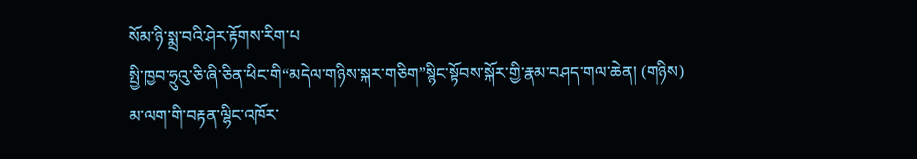སོམ་ཉི་སྨྲ་བའི་ཤེར་རྟོགས་རིག་པ
སྤྱི་ཁྱབ་ཧྲུའུ་ཅི་ཞི་ཅིན་ཕིང་གི“མདེལ་གཉིས་སྐར་གཅིག”སྙིང་སྟོབས་སྐོར་གྱི་རྣམ་བཤད་གལ་ཆེན། (གཉིས)
མ་ལག་གི་བརྟན་ལྷིང་འཁོར་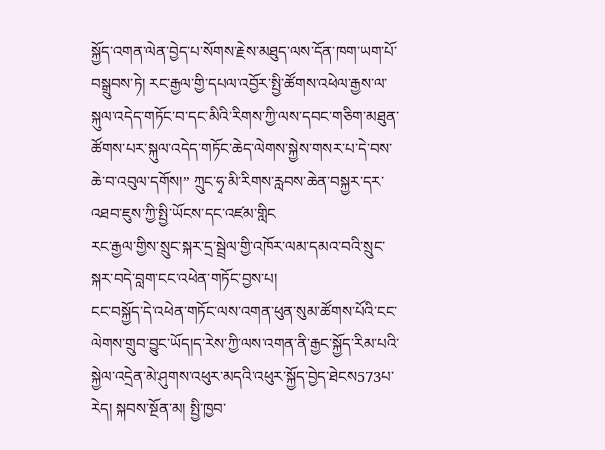སྐྱོད་འགན་ལེན་བྱེད་པ་སོགས་རྗེས་མཐུད་ལས་དོན་ཁག་ཡག་པོ་བསྒྲུབས་ཏེ། རང་རྒྱལ་གྱི་དཔལ་འབྱོར་སྤྱི་ཚོགས་འཕེལ་རྒྱས་ལ་སྐུལ་འདེད་གཏོང་བ་དང་མིའི་རིགས་ཀྱི་ལས་དབང་གཅིག་མཐུན་ཚོགས་པར་སྐུལ་འདེད་གཏོང་ཆེད་ལེགས་སྐྱེས་གསར་པ་དེ་བས་ཆེ་བ་འབུལ་དགོས།” ཀྲུང་ཧྭ་མི་རིགས་རླབས་ཆེན་བསྐྱར་དར་འཐབ་ཇུས་ཀྱི་སྤྱི་ཡོངས་དང་འཛམ་གླིང
རང་རྒྱལ་གྱིས་སྲུང་སྐར་དྲ་སྦྲེལ་གྱི་འཁོར་ལམ་དམའ་བའི་སྲུང་སྐར་བདེ་བླག་ངང་འཕེན་གཏོང་བྱས་པ།
ངང་བསྐྱོད་དེ་འཕེན་གཏོང་ལས་འགན་ཕུན་སུམ་ཚོགས་པོའི་ངང་ལེགས་གྲུབ་བྱུང་ཡོད།ད་རེས་ཀྱི་ལས་འགན་ནི་རྒྱང་སྐྱོད་རིམ་པའི་སྐྱེལ་འདྲེན་མེ་ཤུགས་འཕུར་མདའི་འཕུར་སྐྱོད་བྱེད་ཐེངས573པ་རེད། སྐབས་སྔོན་མ། སྤྱི་ཁྱབ་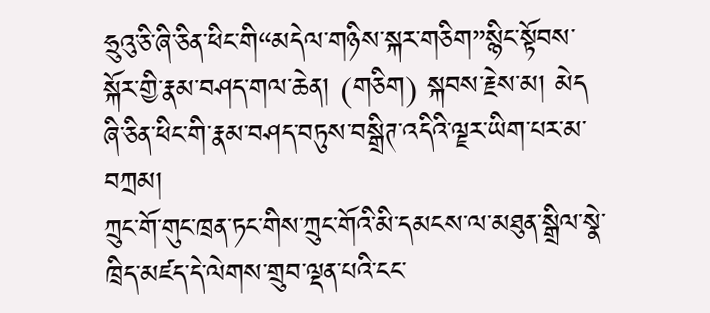ཧྲུའུ་ཅི་ཞི་ཅིན་ཕིང་གི“མདེལ་གཉིས་སྐར་གཅིག”སྙིང་སྟོབས་སྐོར་གྱི་རྣམ་བཤད་གལ་ཆེན། (གཅིག) སྐབས་རྗེས་མ། མེད
ཞི་ཅིན་ཕིང་གི་རྣམ་བཤད་བཏུས་བསྒྲིཊ་འདིའི་ལྗར་ཡིག་པར་མ་བཀྲམ།
ཀྲུང་གོ་གུང་ཁྲན་ཏང་གིས་ཀྲུང་གོའི་མི་དམངས་ལ་མཐུན་སྒྲིལ་སྣེ་ཁྲིད་མཛད་དེ་ལེགས་གྲུབ་ལྡན་པའི་ངང་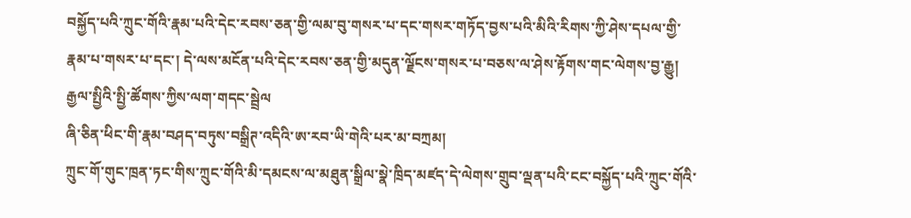བསྐྱོད་པའི་ཀྲུང་གོའི་རྣམ་པའི་དེང་རབས་ཅན་གྱི་ལམ་བུ་གསར་པ་དང་གསར་གཏོད་བྱས་པའི་མིའི་རིགས་ཀྱི་ཤེས་དཔལ་གྱི་རྣམ་པ་གསར་པ་དང་། དེ་ལས་མངོན་པའི་དེང་རབས་ཅན་གྱི་མདུན་ལྗོངས་གསར་པ་བཅས་ལ་ཤེས་རྟོགས་གང་ལེགས་བྱ་རྒྱུ། རྒྱལ་སྤྱིའི་སྤྱི་ཚོགས་ཀྱིས་ལག་གདང་སྦྲེལ
ཞི་ཅིན་ཕིང་གི་རྣམ་བཤད་བཏུས་བསྒྲིཊ་འདིའི་ཨ་རབ་ཡི་གེའི་པར་མ་བཀྲམ།
ཀྲུང་གོ་གུང་ཁྲན་ཏང་གིས་ཀྲུང་གོའི་མི་དམངས་ལ་མཐུན་སྒྲིལ་སྣེ་ཁྲིད་མཛད་དེ་ལེགས་གྲུབ་ལྡན་པའི་ངང་བསྐྱོད་པའི་ཀྲུང་གོའི་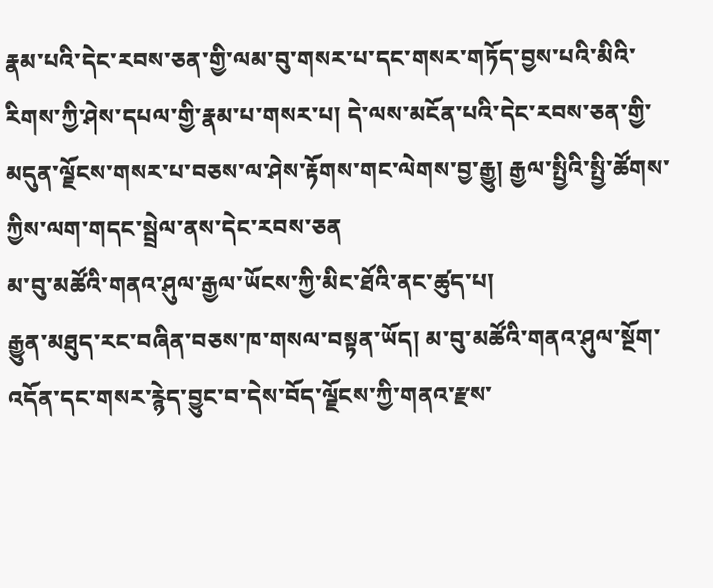རྣམ་པའི་དེང་རབས་ཅན་གྱི་ལམ་བུ་གསར་པ་དང་གསར་གཏོད་བྱས་པའི་མིའི་རིགས་ཀྱི་ཤེས་དཔལ་གྱི་རྣམ་པ་གསར་པ། དེ་ལས་མངོན་པའི་དེང་རབས་ཅན་གྱི་མདུན་ལྗོངས་གསར་པ་བཅས་ལ་ཤེས་རྟོགས་གང་ལེགས་བྱ་རྒྱུ། རྒྱལ་སྤྱིའི་སྤྱི་ཚོགས་ཀྱིས་ལག་གདང་སྦྲེལ་ནས་དེང་རབས་ཅན
མ་བུ་མཚོའི་གནའ་ཤུལ་རྒྱལ་ཡོངས་ཀྱི་མིང་ཐོའི་ནང་ཚུད་པ།
རྒྱུན་མཐུད་རང་བཞིན་བཅས་ཁ་གསལ་བསྟན་ཡོད། མ་བུ་མཚོའི་གནའ་ཤུལ་སྔོག་འདོན་དང་གསར་རྙེད་བྱུང་བ་དེས་བོད་ལྗོངས་ཀྱི་གནའ་རྫས་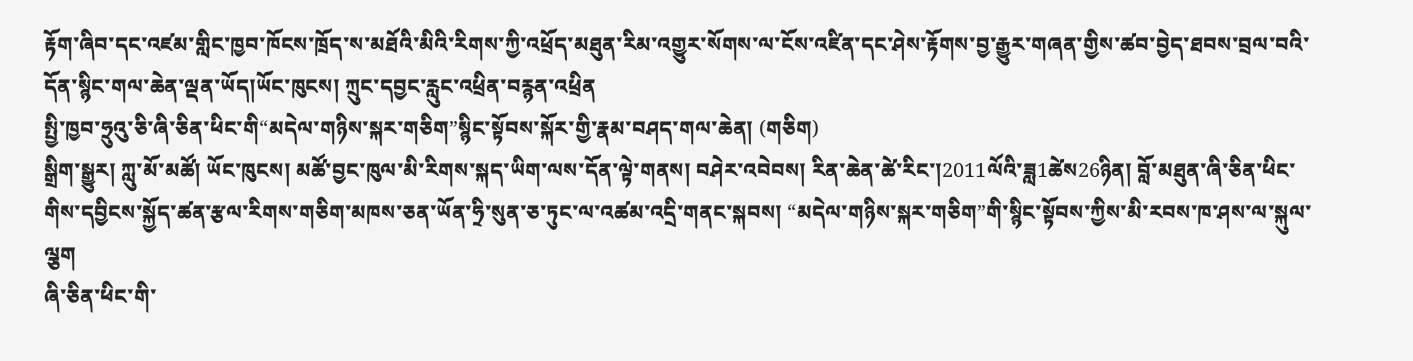རྟོག་ཞིབ་དང་འཛམ་གླིང་ཁྱབ་ཁོངས་ཁྲོད་ས་མཐོའི་མིའི་རིགས་ཀྱི་འཕྲོད་མཐུན་རིམ་འགྱུར་སོགས་ལ་ངོས་འཛིན་དང་ཤེས་རྟོགས་བྱ་རྒྱུར་གཞན་གྱིས་ཚབ་བྱེད་ཐབས་བྲལ་བའི་དོན་སྙིང་གལ་ཆེན་ལྡན་ཡོད།ཡོང་ཁུངས། ཀྲུང་དབྱང་རླུང་འཕྲིན་བརྙན་འཕྲིན
སྤྱི་ཁྱབ་ཧྲུའུ་ཅི་ཞི་ཅིན་ཕིང་གི“མདེལ་གཉིས་སྐར་གཅིག”སྙིང་སྟོབས་སྐོར་གྱི་རྣམ་བཤད་གལ་ཆེན། (གཅིག)
སྒྲིག་སྒྱུར། ཀླུ་མོ་མཚོ། ཡོང་ཁུངས། མཚོ་བྱང་ཁུལ་མི་རིགས་སྐད་ཡིག་ལས་དོན་ལྟེ་གནས། བཤེར་འབེབས། རིན་ཆེན་ཚེ་རིང་།2011ལོའི་ཟླ1ཚེས26ཉིན། བློ་མཐུན་ཞི་ཅིན་ཕིང་གིས་དབྱིངས་སྐྱོད་ཚན་རྩལ་རིགས་གཅིག་མཁས་ཅན་ཡོན་ཧྲི་སུན་ཅ་ཏུང་ལ་འཚམ་འདྲི་གནང་སྐབས། “མདེལ་གཉིས་སྐར་གཅིག”གི་སྙིང་སྟོབས་ཀྱིས་མི་རབས་ཁ་ཤས་ལ་སྐུལ་ལྕག
ཞི་ཅིན་ཕིང་གི་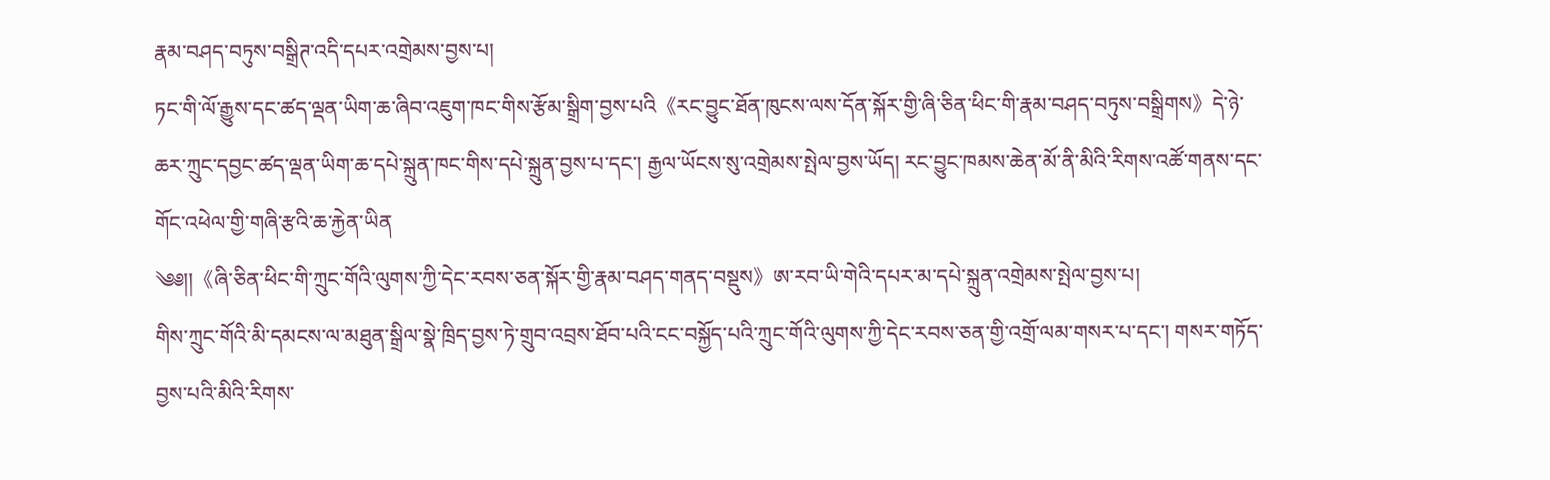རྣམ་བཤད་བཏུས་བསྒྲིཊ་འདི་དཔར་འགྲེམས་བྱས་པ།
ཏང་གི་ལོ་རྒྱུས་དང་ཚད་ལྡན་ཡིག་ཆ་ཞིབ་འཇུག་ཁང་གིས་རྩོམ་སྒྲིག་བྱས་པའི《རང་བྱུང་ཐོན་ཁུངས་ལས་དོན་སྐོར་གྱི་ཞི་ཅིན་ཕིང་གི་རྣམ་བཤད་བཏུས་བསྒྲིགས》དེ་ཉེ་ཆར་ཀྲུང་དབྱང་ཚད་ལྡན་ཡིག་ཆ་དཔེ་སྐྲུན་ཁང་གིས་དཔེ་སྐྲུན་བྱས་པ་དང་། རྒྱལ་ཡོངས་སུ་འགྲེམས་སྤེལ་བྱས་ཡོད། རང་བྱུང་ཁམས་ཆེན་མོ་ནི་མིའི་རིགས་འཚོ་གནས་དང་གོང་འཕེལ་གྱི་གཞི་རྩའི་ཆ་རྐྱེན་ཡིན
༄༅།།《ཞི་ཅིན་ཕིང་གི་ཀྲུང་གོའི་ལུགས་ཀྱི་དེང་རབས་ཅན་སྐོར་གྱི་རྣམ་བཤད་གནད་བསྡུས》ཨ་རབ་ཡི་གེའི་དཔར་མ་དཔེ་སྐྲུན་འགྲེམས་སྤེལ་བྱས་པ།
གིས་ཀྲུང་གོའི་མི་དམངས་ལ་མཐུན་སྒྲིལ་སྣེ་ཁྲིད་བྱས་ཏེ་གྲུབ་འབྲས་ཐོབ་པའི་ངང་བསྐྱོད་པའི་ཀྲུང་གོའི་ལུགས་ཀྱི་དེང་རབས་ཅན་གྱི་འགྲོ་ལམ་གསར་པ་དང་། གསར་གཏོད་བྱས་པའི་མིའི་རིགས་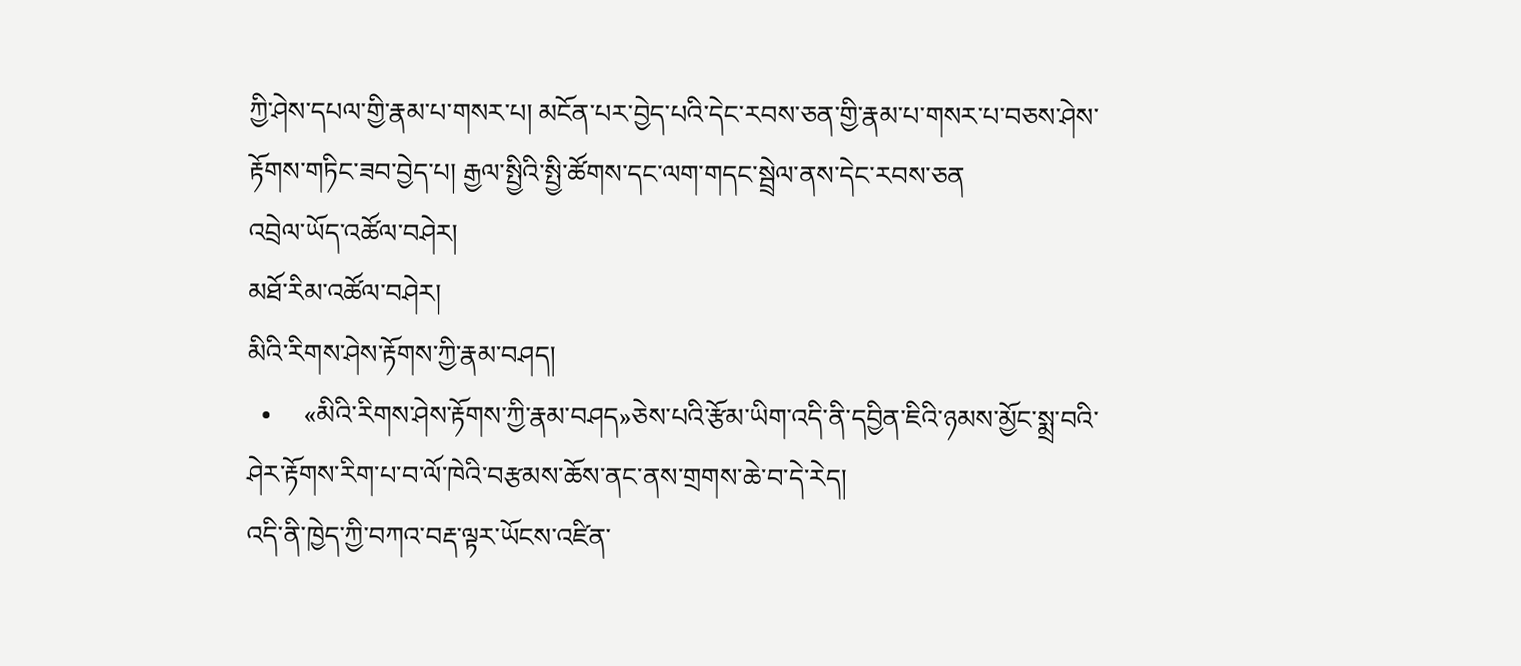ཀྱི་ཤེས་དཔལ་གྱི་རྣམ་པ་གསར་པ། མངོན་པར་བྱེད་པའི་དེང་རབས་ཅན་གྱི་རྣམ་པ་གསར་པ་བཅས་ཤེས་རྟོགས་གཏིང་ཟབ་བྱེད་པ། རྒྱལ་སྤྱིའི་སྤྱི་ཚོགས་དང་ལག་གདང་སྦྲེལ་ནས་དེང་རབས་ཅན
འབྲེལ་ཡོད་འཚོལ་བཤེར།
མཐོ་རིམ་འཚོལ་བཤེར།
མིའི་རིགས་ཤེས་རྟོགས་ཀྱི་རྣམ་བཤད།
  •     «མིའི་རིགས་ཤེས་རྟོགས་ཀྱི་རྣམ་བཤད»ཅེས་པའི་རྩོམ་ཡིག་འདི་ནི་དབྱིན་ཇིའི་ཉམས་མྱོང་སྨྲ་བའི་ཤེར་རྟོགས་རིག་པ་བ་ལོ་ཁེའི་བརྩམས་ཆོས་ནང་ནས་གྲགས་ཆེ་བ་དེ་རེད།
འདི་ནི་ཁྱེད་ཀྱི་བཀའ་བརྡ་ལྟར་ཡོངས་འཛིན་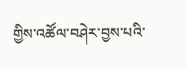གྱིས་འཚོལ་བཤེར་བྱས་པའི་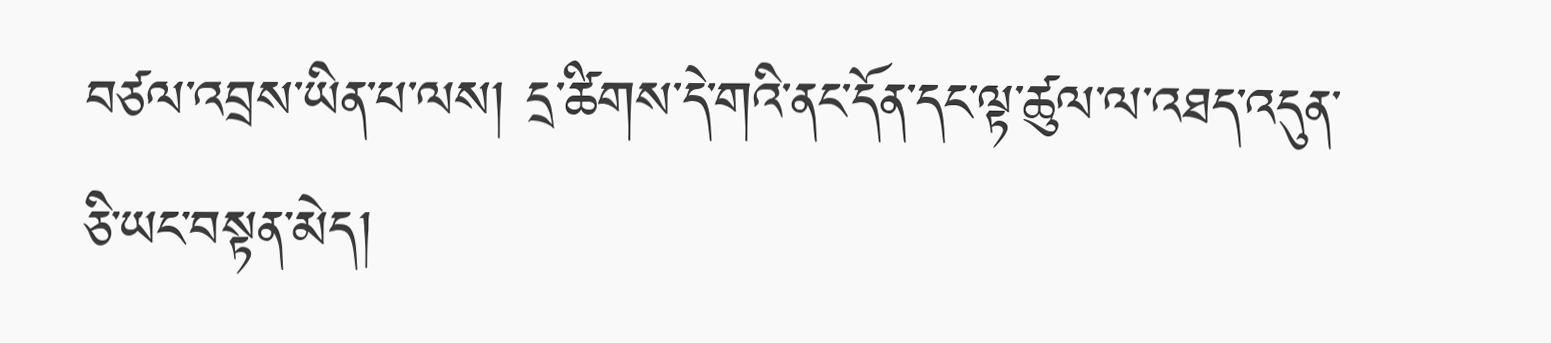བཙལ་འབྲས་ཡིན་པ་ལས། དྲ་ཚིགས་དེ་གའི་ནང་དོན་དང་ལྟ་ཚུལ་ལ་འཐད་འདུན་ཅི་ཡང་བསྟན་མེད།